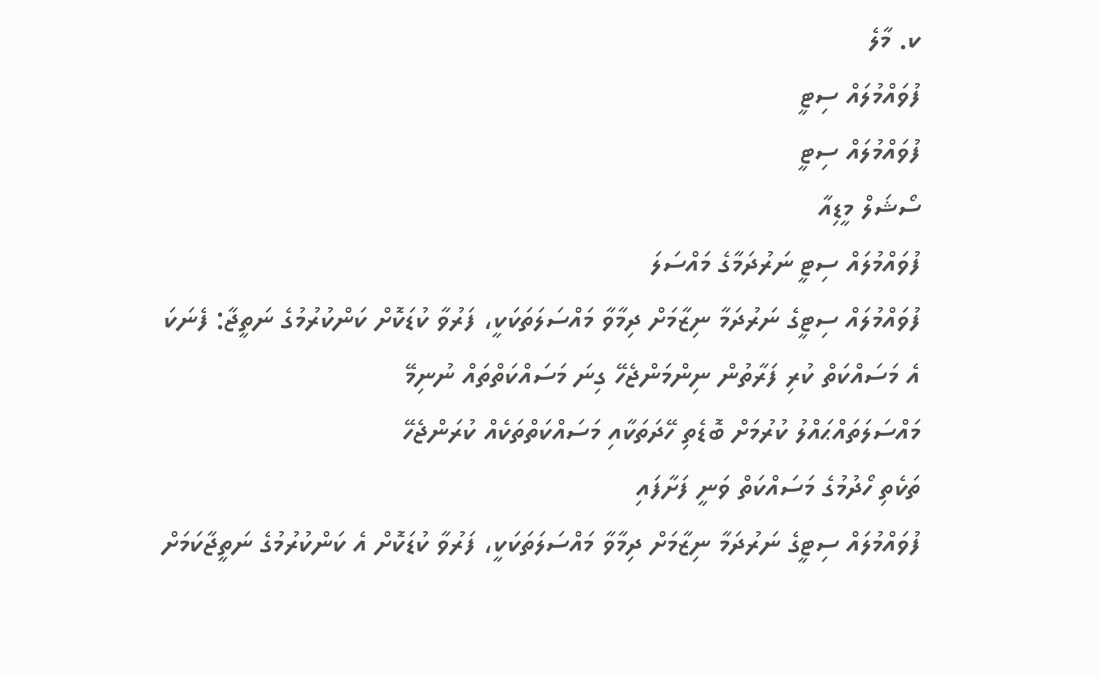ކ. މާލެ
ފުވައްމުލައް ސިޓީ
ފުވައްމުލައް ސިޓީ
ސޯޝަލް މީޑިއާ
ފުވައްމުލައް ސިޓީ ނަރުދަމާގެ މައްސަލަ
ފުވައްމުލައް ސިޓީގެ ނަރުދަމާ ނިޒާމަށް ދިމާވާ މައްސަލަތަކަކީ، ފަރުވާ ކުޑަކޮށް ކަންކުރުމުގެ ނަތީޖާ: ފެނަކަ
އެ މަސައްކަތް ކުރި ފަރާތުން ނިންމަންޖެހޭ ގިނަ މަސައްކަތްތައް ނުނިމޭ
މައްސަލަތައްޙައްލު ކުރުމަށް ބޮޑެތި ހޭދަތަކާއި މަސައްކަތްތަކެއް ކުރަންޖެހޭ
ތަކެތި ހޯދުމުގެ މަސައްކަތް ވަނީ ފަށާފައި
ފުވައްމުލައް ސިޓީގެ ނަރުދަމާ ނިޒާމަށް ދިމާވާ މައްސަލަތަކަކީ، ފަރުވާ ކުޑަކޮށް އެ ކަންކުރުމުގެ ނަތީޖާކަމަށް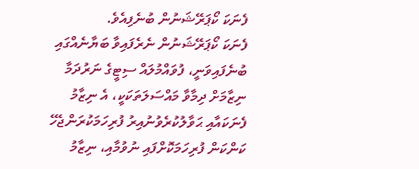ފެނަކަ ކޯޕަރޭޝަނުން ބުނެފިއެވެ.
ފެނަކަ ކޯޕަރޭޝަނުން ނެރެފައިވާ ބަޔާނެއްގައި ބުނެފައިވަނީ، ފުވައްމުލައް ސިޓީގެ ނަރުދަމާ ނިޒާމަށް ދިމާވާ މައްސަލަތަކަކީ، އެ ނިޒާމު ފެނަކައާއި ޙަވާލުކުރެވުނުއިރު ފުރިހަމަކުރަންޖެހޭ ކަންކަން ފުރިހަމަކޮށްފައި ނުވުމާއި، ނިޒާމު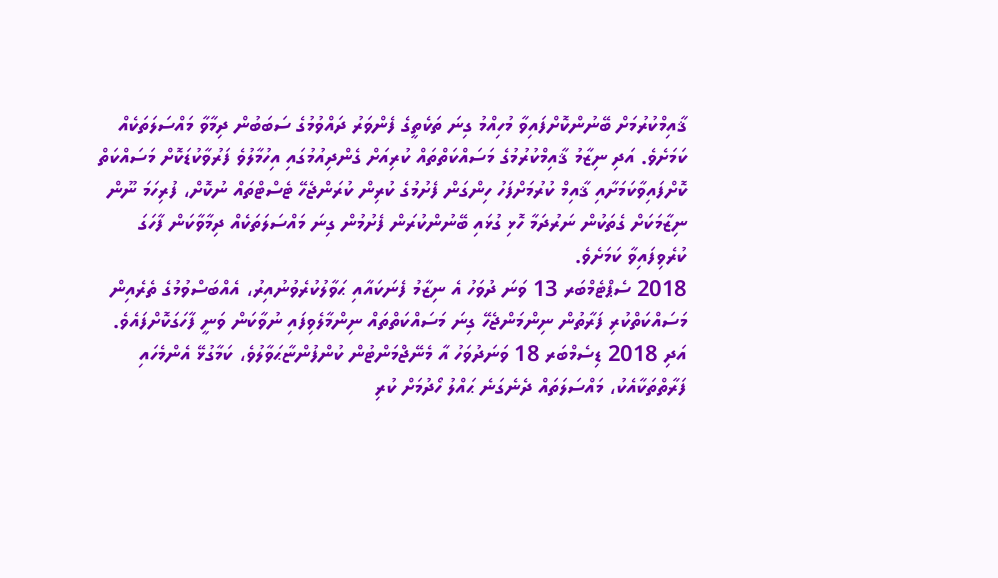ޤާއިމްކުރުމަށް ބޭނުންކޮށްފައިވާ މުހިއްމު ގިނަ ތަކެތީގެ ފެންވަރު ދައްވުމުގެ ސަބަބުން ދިމާވާ މައްސަލަތަކެއް ކަމަށެވެ. އަދި ނިޒާމު ޤާއިމްކުރުމުގެ މަސައްކަތްތައް ކުރިއަށް ގެންދިއުމުގައި އިހުމާލުވެ ފަރުވާކުޑަކޮށް މަސައްކަތް ކޮށްފައިވާކަމަށާއި ޤާއިމް ކުރުމަށްފަހު ހިންގަން ފެށުމުގެ ކުރިން ކުރަންޖެހޭ ޓެސްޓްތައް ނުކޮށް، ފުރިހަމަ ނޫން ނިޒާމަކަށް ގެތަކުން ނަރުދަމާ ހޮޅި ގުޅައި ބޭނުންކުރަން ފެށުމުން ގިނަ މައްސަލަތަކެއް ދިމާވާކަން ފާހަގަ ކުރެވިފައިވާ ކަމަށެވެ.
2018 ސެޕްޓެމްބަރ 13 ވަނަ ދުވަހު އެ ނިޒާމު ފެނަކައާއި ޙަވާލުކުރެވުނުއިރު، އެއްބަސްވުމުގެ ތެރެއިން މަސައްކަތްކުރި ފަރާތުން ނިންމަންޖެހޭ ގިނަ މަސައްކަތްތައް ނިންމާލެވިފައި ނުވާކަން ވަނީ ފާހަގަކޮށްފައެވެ. އަދި 2018 ޑިސެމްބަރ 18 ވަނަދުވަހު އާ މެނޭޖްމަންޓުން ކުންފުންޏާޙަވާލުވެ، ކަމާގުޅޭ އެންމެހައި ފަރާތްތަކާއެކު، މައްސަލަތައް ދެނެގަނެ ޙައްލު ހޯދުމަށް ކުރި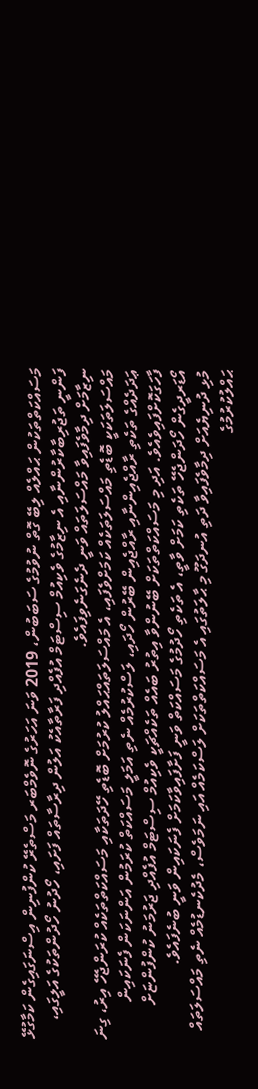މަސައްކަތްތަކުން ޙައްލެއް ލިބޭ ގޮތް ނުވުމުގެ ސަބަބުން، 2019 ވަނަ އަހަރުގެ ނޮވެމްބަރ މަސްތެރޭ ކުންފުނިން އިސްނަގައިގެން ކަމާގުޅޭ ފަންނީ ތަޖުރިބާކާރުންނާއި އެ ނިޒާމުގެ ވެކިއުމް ސިސްޓަމް އުފެއްދި ފަރާތާއެކު އަލުން ދިރާސާތައް ފަށައި، ހޯދުނު ހޯދުންތަކުގެ އަލީގައި، ނިޒާމަށް ދިމާވެފައިވާ މައްސަލަތައް ވަނީ ދެނެގަނެވިފައެވެ.
މައްސަލަތަކަކީ ބޮޑެތި މައްސަލަތަކެއް ކަމަށްވެފައި، އެ މައްސަލަތައްޙައްލު ކުރުމަށް ބޮޑެތި ހޭދަތަކާއި މަސައްކަތްތަކެއް ކުރަންޖެހޭ އިރު، ގިނަ ޢަދަދެއްގެ ތަކެތި ރާއްޖެއިންނާއި ރާއްޖެއިން ބޭރުން ހޯދައި، ލަސްކުރުމެއް ނެތި އަމަލީ މަސައްކަތް ކުރަމުން އަންނަކަން ފެނަކައިން ފާހަގަކޮށްފައިވެއެވެ. އަދި މި މަސައްކަތްތަކަށް ބޭނުންވާ އިތުރު ބައެއް ތަކެއްޗަކީ ވެކިއުމް ސިސްޓަމް އުފެއްދި ޖަރުމަނު ކުންފުންޏަށް އޯޑަރދީގެން ހޯދަންޖެހޭ ތަކެތި ކަމަށް ވާތީ، އެ ތަކެތި ހޯދުމުގެ މަސައްކަތް ވަނީ ފަށާފައިވާކަމަށް ފެނަކައިން ވަނީ ބުނެފައެވެ.
މުޅި ދުނިޔެއަށް ދިމާވެފައިވާ ދަތި އުނދަގޫ މި ޙާލަތުގައި އެ މަސައްކަތްތަކަށް ލަސްކަމެއް އައި ނަމަވެސް، މެދުކެނޑުމެއް ނެތި މައްސަލަތައް ޙައްލުކުރުމުގެ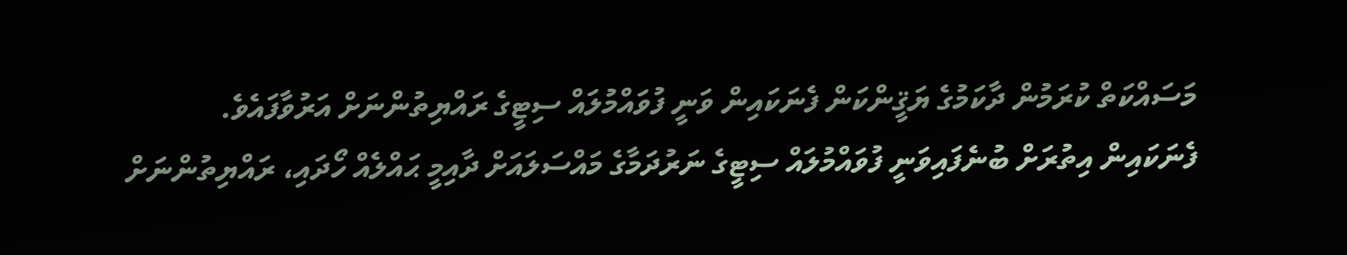މަސައްކަތް ކުރަމުން ދާކަމުގެ ޔަޤީންކަން ފެނަކައިން ވަނީ ފުވައްމުލައް ސިޓީގެ ރައްޔިތުންނަށް އަރުވާފައެވެ.
ފެނަކައިން އިތުރަށް ބުނެފައިވަނީ ފުވައްމުލައް ސިޓީގެ ނަރުދަމާގެ މައްސަލައަށް ދާއިމީ ޙައްލެއް ހޯދައި، ރައްޔިތުންނަށް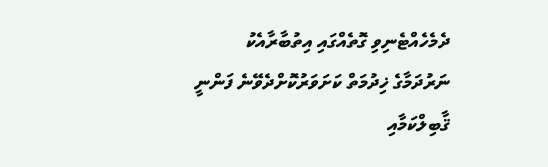ދެމެހެއްޓެނިވި ގޮތެއްގައި އިތުބާރާއެކު ނަރުދަމާގެ ޚިދުމަތް ކަށަވަރުކޮށްދެވޭނެ ފަންނީ ޤާބިލްކަމާއި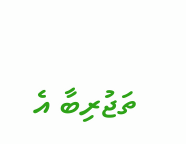ތަޖުރިބާ އެ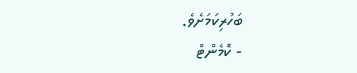ބަހުރިކަމަށެވެ.
- ކޮމެންޓް